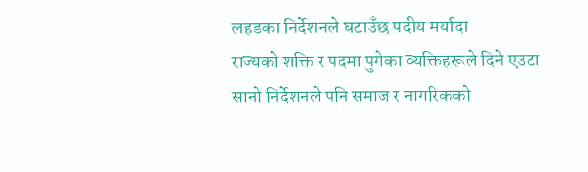लहडका निर्देशनले घटाउँछ पदीय मर्यादा
राज्यको शक्ति र पदमा पुगेका व्यक्तिहरूले दिने एउटा सानो निर्देशनले पनि समाज र नागरिकको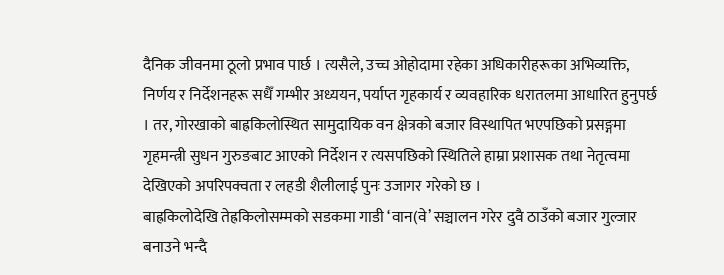दैनिक जीवनमा ठूलो प्रभाव पार्छ । त्यसैले, उच्च ओहोदामा रहेका अधिकारीहरूका अभिव्यक्ति, निर्णय र निर्देशनहरू सधैँ गम्भीर अध्ययन, पर्याप्त गृहकार्य र व्यवहारिक धरातलमा आधारित हुनुपर्छ । तर, गोरखाको बाह्रकिलोस्थित सामुदायिक वन क्षेत्रको बजार विस्थापित भएपछिको प्रसङ्गमा गृहमन्त्री सुधन गुरुङबाट आएको निर्देशन र त्यसपछिको स्थितिले हाम्रा प्रशासक तथा नेतृत्वमा देखिएको अपरिपक्वता र लहडी शैलीलाई पुनः उजागर गरेको छ ।
बाह्रकिलोदेखि तेह्रकिलोसम्मको सडकमा गाडी ‘वान(वे’ सञ्चालन गरेर दुवै ठाउँको बजार गुल्जार बनाउने भन्दै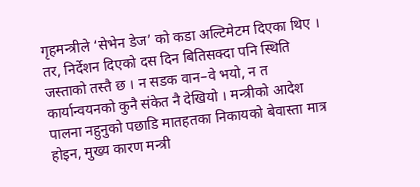गृहमन्त्रीले ‘सेभेन डेज’ को कडा अल्टिमेटम दिएका थिए । तर, निर्देशन दिएको दस दिन बितिसक्दा पनि स्थिति जस्ताको तस्तै छ । न सडक वान–वे भयो, न त कार्यान्वयनको कुनै संकेत नै देखियो । मन्त्रीको आदेश पालना नहुनुको पछाडि मातहतका निकायको बेवास्ता मात्र होइन, मुख्य कारण मन्त्री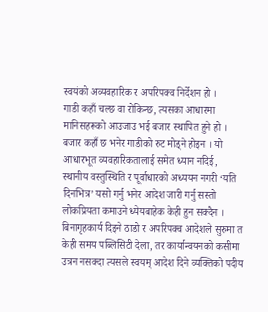स्वयंको अव्यवहारिक र अपरिपक्व निर्देशन हो ।
गाडी कहाँ चल्छ वा रोकिन्छ, त्यसका आधारमा मानिसहरूको आउजाउ भई बजार स्थापित हुने हो । बजार कहाँ छ भनेर गाडीको रुट मोड्ने होइन । यो आधारभूत व्यवहारिकतालाई समेत ध्यान नदिई, स्थानीय वस्तुस्थिति र पूर्वाधारको अध्ययन नगरी ‘यति दिनभित्र’ यसो गर्नु भनेर आदेश जारी गर्नु सस्तो लोकप्रियता कमाउने ध्येयबाहेक केही हुन सक्दैन ।
बिनागृहकार्य दिइने ठाडो र अपरिपक्व आदेशले सुरुमा त केही समय पब्लिसिटी देला, तर कार्यान्वयनको कसीमा उत्रन नसक्दा त्यसले स्वयम् आदेश दिने व्यक्तिको पदीय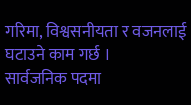गरिमा, विश्वसनीयता र वजनलाई घटाउने काम गर्छ ।
सार्वजनिक पदमा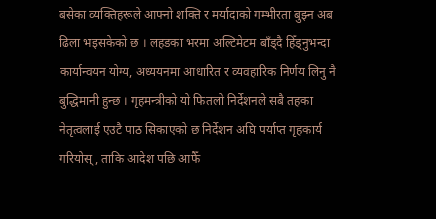बसेका व्यक्तिहरूले आफ्नो शक्ति र मर्यादाको गम्भीरता बुझ्न अब ढिला भइसकेको छ । लहडका भरमा अल्टिमेटम बाँड्दै हिँड्नुभन्दा कार्यान्वयन योग्य, अध्ययनमा आधारित र व्यवहारिक निर्णय लिनु नै बुद्धिमानी हुन्छ । गृहमन्त्रीको यो फितलो निर्देशनले सबै तहका नेतृत्वलाई एउटै पाठ सिकाएको छ निर्देशन अघि पर्याप्त गृहकार्य गरियोस्, ताकि आदेश पछि आफैँ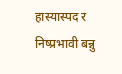हास्यास्पद र निष्प्रभावी बन्नु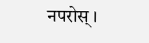नपरोस् ।